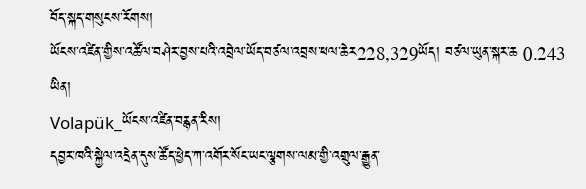བོད་སྐད་གསུངས་རོགས།
ཡོངས་འཛིན་གྱིས་འཚོལ་བཤེར་བྱས་པའི་འབྲེལ་ཡོད་བཙལ་འབྲས་ཕལ་ཆེར228,329ཡོད། བཙལ་ཡུན་སྐར་ཆ 0.243
ཡིན།
Volapük_ཡོངས་འཛིན་བརྙན་རིས།
དབྱར་ཁའི་སྐྱེལ་འདྲེན་དུས་ཚོད་ཕྱེད་ཀ་འགོར་སོང་ཡང་ལྕགས་ལམ་གྱི་འགྲུལ་རྒྱུན་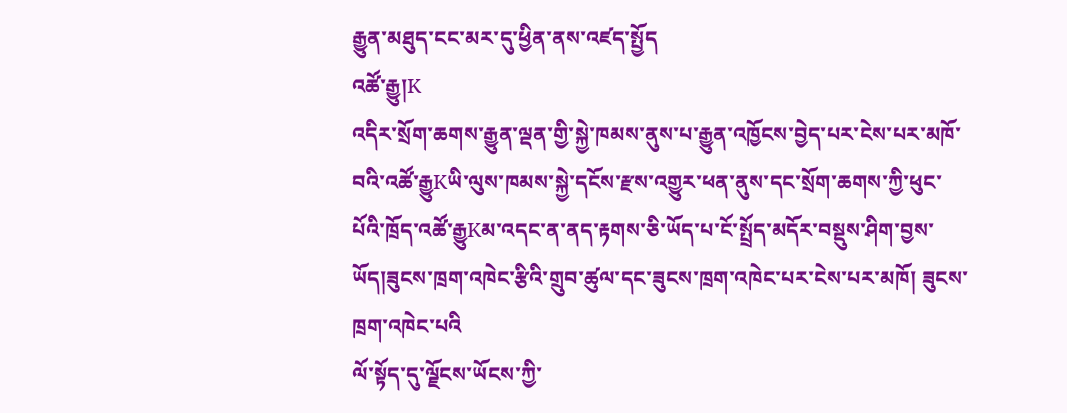རྒྱུན་མཐུད་ངང་མར་དུ་ཕྱིན་ནས་འཛད་སྤྱོད
འཚོ་རྒྱུ།K
འདིར་སྲོག་ཆགས་རྒྱུན་ལྡན་གྱི་སྐྱེ་ཁམས་ནུས་པ་རྒྱུན་འཁྱོངས་བྱེད་པར་ངེས་པར་མཁོ་བའི་འཚོ་རྒྱུKཡི་ལུས་ཁམས་སྐྱེ་དངོས་རྫས་འགྱུར་ཕན་ནུས་དང་སྲོག་ཆགས་ཀྱི་ཕུང་པོའི་ཁྲོད་འཚོ་རྒྱུKམ་འདང་ན་ནད་རྟགས་ཅི་ཡོད་པ་ངོ་སྤྲོད་མདོར་བསྡུས་ཤིག་བྱས་ཡོད།ཟུངས་ཁྲག་འཁེང་རྩིའི་གྲུབ་ཚུལ་དང་ཟུངས་ཁྲག་འཁེང་པར་ངེས་པར་མཁོ། ཟུངས་ཁྲག་འཁེང་པའི
ལོ་སྟོད་དུ་ལྗོངས་ཡོངས་ཀྱི་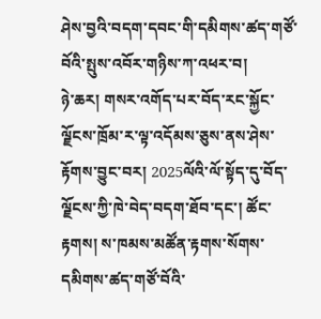ཤེས་བྱའི་བདག་དབང་གི་དམིགས་ཚད་གཙོ་བོའི་སྤུས་འབོར་གཉིས་ཀ་འཕར་བ།
ཉེ་ཆར། གསར་འགོད་པར་བོད་རང་སྐྱོང་ལྗོངས་ཁྲོམ་ར་ལྟ་འདོམས་ཅུས་ནས་ཤེས་རྟོགས་བྱུང་བར། 2025ལོའི་ལོ་སྟོད་དུ་བོད་ལྗོངས་ཀྱི་ཁེ་བེད་བདག་ཐོབ་དང་། ཚོང་རྟགས། ས་ཁམས་མཚོན་རྟགས་སོགས་དམིགས་ཚད་གཙོ་བོའི་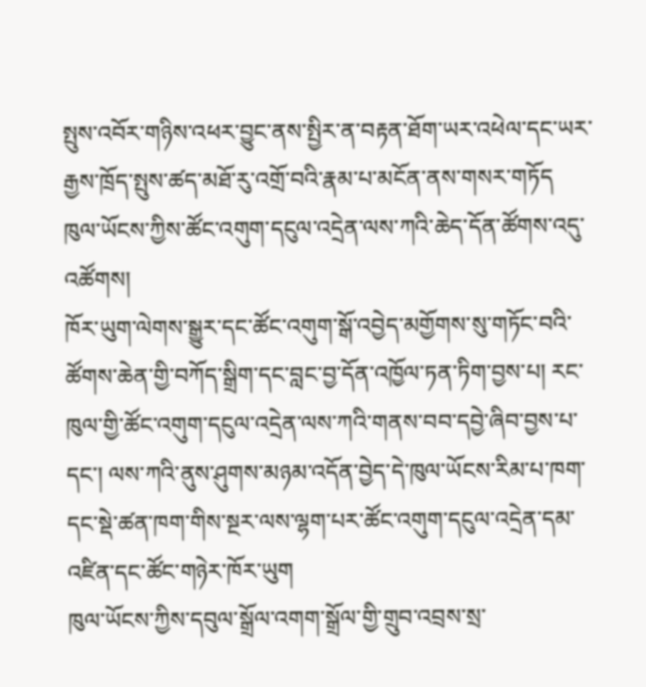སྤུས་འབོར་གཉིས་འཕར་བྱུང་ནས་སྤྱིར་ན་བརྟན་ཐོག་ཡར་འཕེལ་དང་ཡར་རྒྱས་ཁྲོད་སྤུས་ཚད་མཐོ་རུ་འགྲོ་བའི་རྣམ་པ་མངོན་ནས་གསར་གཏོད
ཁུལ་ཡོངས་ཀྱིས་ཚོང་འགུག་དངུལ་འདྲེན་ལས་ཀའི་ཆེད་དོན་ཚོགས་འདུ་འཚོགས།
ཁོར་ཡུག་ལེགས་སྒྱུར་དང་ཚོང་འགུག་སྒོ་འབྱེད་མགྱོགས་སུ་གཏོང་བའི་ཚོགས་ཆེན་གྱི་བཀོད་སྒྲིག་དང་བླང་བྱ་དོན་འཁྱོལ་ཏན་ཏིག་བྱས་པ། རང་ཁུལ་གྱི་ཚོང་འགུག་དངུལ་འདྲེན་ལས་ཀའི་གནས་བབ་དབྱེ་ཞིབ་བྱས་པ་དང་། ལས་ཀའི་ནུས་ཤུགས་མཉམ་འདོན་བྱེད་དེ་ཁུལ་ཡོངས་རིམ་པ་ཁག་དང་སྡེ་ཚན་ཁག་གིས་སྔར་ལས་ལྷག་པར་ཚོང་འགུག་དངུལ་འདྲེན་དམ་འཛིན་དང་ཚོང་གཉེར་ཁོར་ཡུག
ཁུལ་ཡོངས་ཀྱིས་དབུལ་སྒྲོལ་འགག་སྒྲོལ་གྱི་གྲུབ་འབྲས་སྲ་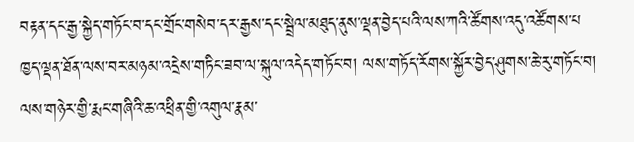བརྟན་དང་རྒྱ་སྐྱེད་གཏོང་བ་དང་གྲོང་གསེབ་དར་རྒྱས་དང་སྦྲེལ་མཐུད་ནུས་ལྡན་བྱེད་པའི་ལས་ཀའི་ཚོགས་འདུ་འཚོགས་པ
ཁྱད་ལྡན་ཐོན་ལས་བར་མཉམ་འདྲེས་གཏིང་ཟབ་ལ་སྐུལ་འདེད་གཏོང་བ། ལས་གཏོད་རོགས་སྐྱོར་བྱེད་ཤུགས་ཆེ་རུ་གཏོང་བ། ལས་གཉེར་གྱི་རྨང་གཞིའི་ཆ་འཕྲིན་གྱི་འགུལ་རྣམ་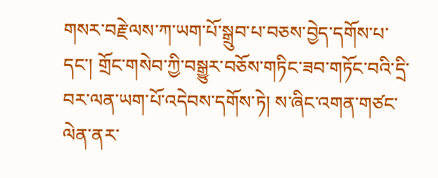གསར་བརྗེ་ལས་ཀ་ཡག་པོ་སྒྲུབ་པ་བཅས་བྱེད་དགོས་པ་དང་། གྲོང་གསེབ་ཀྱི་བསྒྱུར་བཅོས་གཏིང་ཟབ་གཏོང་བའི་དྲི་བར་ལན་ཡག་པོ་འདེབས་དགོས་ཏེ། ས་ཞིང་འགན་གཙང་ལེན་ནར་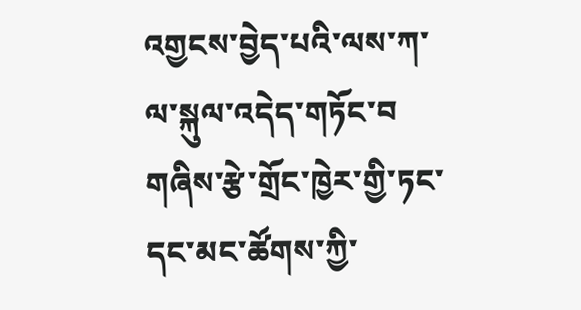འགྱངས་བྱེད་པའི་ལས་ཀ་ལ་སྐུལ་འདེད་གཏོང་བ
གཞིས་རྩེ་གྲོང་ཁྱེར་གྱི་ཏང་དང་མང་ཚོགས་ཀྱི་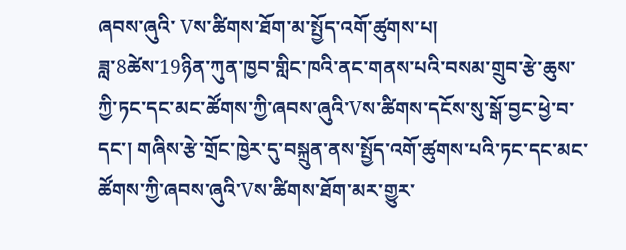ཞབས་ཞུའི་ Vས་ཚིགས་ཐོག་མ་སྤྱོད་འགོ་ཚུགས་པ།
ཟླ་8ཚེས་19ཉིན་ཀུན་ཁྱབ་གླིང་ཁའི་ནང་གནས་པའི་བསམ་གྲུབ་རྩེ་ཆུས་ཀྱི་ཏང་དང་མང་ཚོགས་ཀྱི་ཞབས་ཞུའི་Vས་ཚིགས་དངོས་སུ་སྒོ་བྱང་ཕྱེ་བ་དང་། གཞིས་རྩེ་གྲོང་ཁྱེར་དུ་བསྐྲུན་ནས་སྤྱོད་འགོ་ཚུགས་པའི་ཏང་དང་མང་ཚོགས་ཀྱི་ཞབས་ཞུའི་Vས་ཚིགས་ཐོག་མར་གྱུར་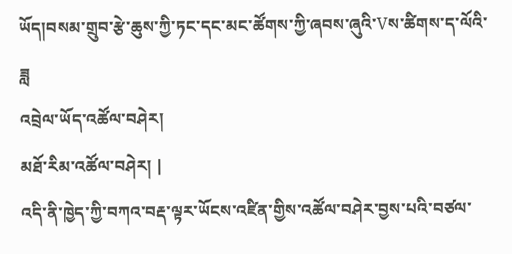ཡོད།བསམ་གྲུབ་རྩེ་ཆུས་ཀྱི་ཏང་དང་མང་ཚོགས་ཀྱི་ཞབས་ཞུའི་Vས་ཚིགས་ད་ལོའི་ཟླ
འབྲེལ་ཡོད་འཚོལ་བཤེར།
མཐོ་རིམ་འཚོལ་བཤེར། |
འདི་ནི་ཁྱེད་ཀྱི་བཀའ་བརྡ་ལྟར་ཡོངས་འཛིན་གྱིས་འཚོལ་བཤེར་བྱས་པའི་བཙལ་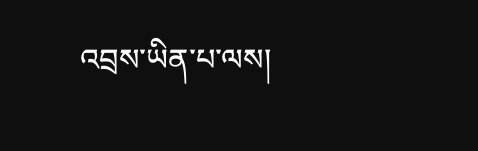འབྲས་ཡིན་པ་ལས།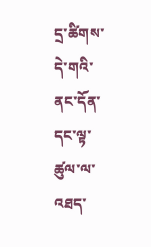དྲ་ཚིགས་དེ་གའི་ནང་དོན་དང་ལྟ་ཚུལ་ལ་འཐད་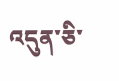འདུན་ཅི་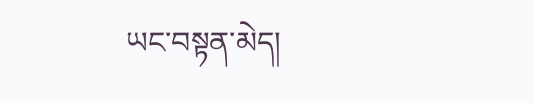ཡང་བསྟན་མེད།